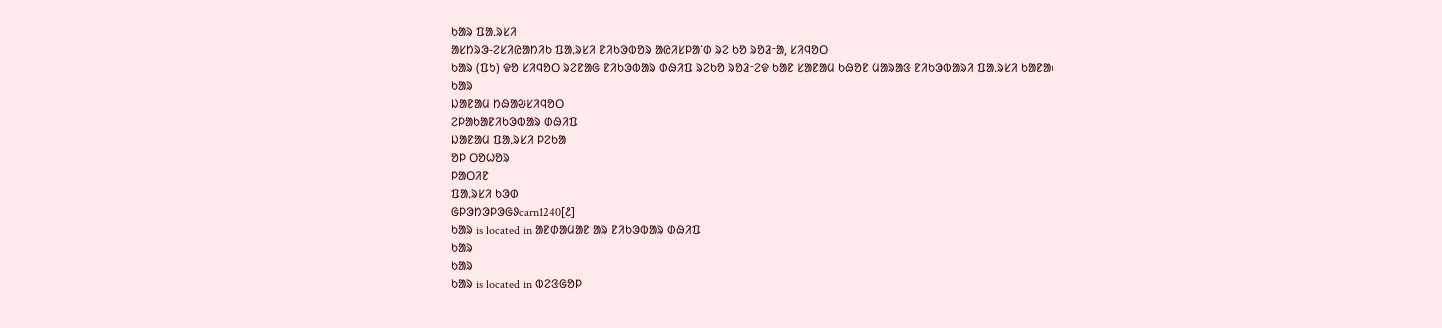ᱠᱟᱨ ᱯᱟᱹᱨᱥᱤ
ᱟᱥᱴᱨᱳ-ᱮᱥᱤᱭᱟᱴᱤᱠ ᱯᱟᱹᱨᱥᱤ ᱱᱤᱠᱳᱵᱚᱨ ᱟᱭᱤᱥᱞᱟᱸᱰ ᱨᱮ ᱠᱚ ᱨᱚᱲᱼᱟ, ᱥᱤᱧᱚᱛ
ᱠᱟᱨ (ᱯᱩ) ᱫᱚ ᱥᱤᱧᱚᱛ ᱨᱮᱱᱟᱜ ᱱᱤᱠᱳᱵᱟᱨ ᱰᱷᱤᱯ ᱨᱮᱠᱚ ᱨᱚᱲᱼᱮᱫ ᱠᱟᱱ ᱥᱟᱱᱟᱢ ᱠᱷᱚᱱ ᱢᱟᱨᱟᱝ ᱱᱤᱠᱳᱵᱟᱨᱤ ᱯᱟᱹᱨᱥᱤ ᱠᱟᱱᱟ᱾
ᱠᱟᱨ
ᱡᱟᱱᱟᱢ ᱴᱷᱟᱶᱥᱤᱧᱚᱛ
ᱮᱞᱟᱠᱟᱱᱤᱠᱳᱵᱟᱨ ᱰᱷᱤᱯ
ᱡᱟᱱᱟᱢ ᱯᱟᱹᱨᱥᱤ ᱞᱮᱠᱟ
ᱚᱞ ᱛᱚᱦᱚᱨ
ᱞᱟᱛᱤᱱ
ᱯᱟᱹᱨᱥᱤ ᱠᱳᱰ
ᱜᱞᱳᱴᱳᱞᱳᱜᱽcarn1240[᱒]
ᱠᱟᱨ is located in ᱟᱱᱰᱟᱢᱟᱱ ᱟᱨ ᱱᱤᱠᱳᱵᱟᱨ ᱰᱷᱤᱯ
ᱠᱟᱨ
ᱠᱟᱨ
ᱠᱟᱨ is located in ᱵᱮᱝᱜᱚᱞ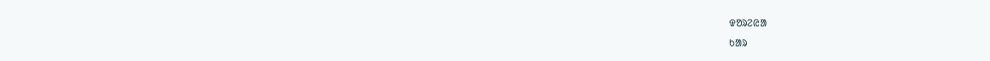ᱫᱚᱨᱮᱭᱟ
ᱠᱟᱨ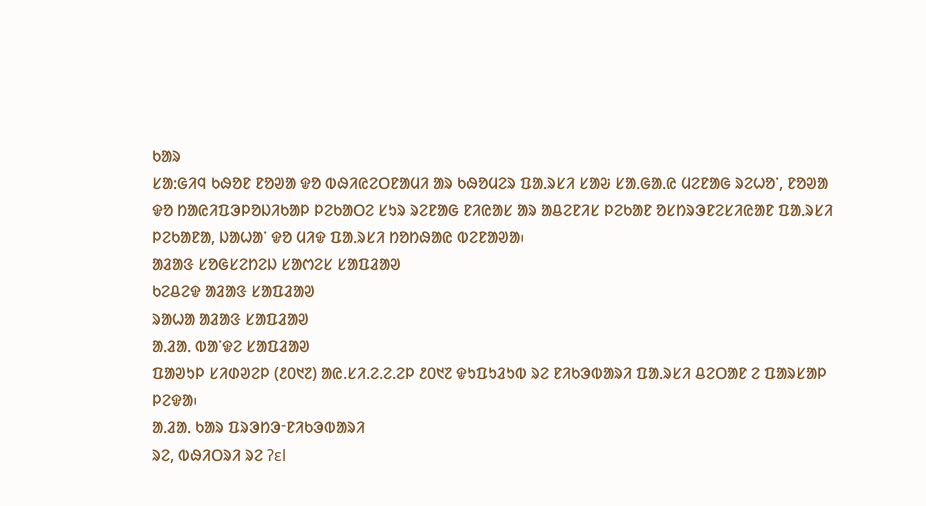ᱠᱟᱨ
ᱥᱟᱺᱜᱤᱧ ᱠᱷᱚᱱ ᱱᱚᱣᱟ ᱫᱚ ᱵᱷᱤᱭᱮᱛᱱᱟᱢᱤ ᱟᱨ ᱠᱷᱚᱢᱮᱨ ᱯᱟᱹᱨᱥᱤ ᱥᱟᱶ ᱥᱟᱹᱜᱟᱹᱭ ᱢᱮᱱᱟᱜ ᱨᱮᱦᱚᱸ, ᱱᱚᱣᱟ ᱫᱚ ᱴᱟᱭᱤᱯᱳᱞᱚᱡᱤᱠᱟᱞ ᱞᱮᱠᱟᱛᱮ ᱥᱩᱨ ᱨᱮᱱᱟᱜ ᱱᱤᱭᱟᱥ ᱟᱨ ᱟᱪᱮᱱᱤᱥ ᱞᱮᱠᱟᱱ ᱚᱥᱴᱨᱳᱱᱮᱥᱤᱭᱟᱱ ᱯᱟᱹᱨᱥᱤ ᱞᱮᱠᱟᱱᱟ, ᱡᱟᱦᱟᱸ ᱫᱚ ᱢᱤᱫ ᱯᱟᱹᱨᱥᱤ ᱴᱚᱴᱷᱟᱭ ᱵᱮᱱᱟᱣᱟ᱾
ᱟᱲᱟᱝ ᱥᱚᱜᱥᱮᱴᱮᱡ ᱥᱟᱬᱮᱥ ᱥᱟᱯᱲᱟᱣ
ᱠᱮᱪᱮᱫ ᱟᱲᱟᱝ ᱥᱟᱯᱲᱟᱣ
ᱨᱟᱦᱟ ᱟᱲᱟᱝ ᱥᱟᱯᱲᱟᱣ
ᱟᱹᱲᱟᱹ ᱵᱟᱸᱫᱮ ᱥᱟᱯᱲᱟᱣ
ᱯᱟᱣᱩᱞ ᱥᱤᱰᱣᱮᱞ (᱒᱐᱑᱗) ᱟᱭ.ᱥᱤ.ᱮ.ᱮ.ᱮᱞ ᱒᱐᱑᱗ ᱫᱩᱯᱩᱲᱩᱵ ᱨᱮ ᱱᱤᱠᱳᱵᱟᱨᱤ ᱯᱟᱹᱨᱥᱤ ᱪᱮᱛᱟᱱ ᱮ ᱯᱟᱨᱥᱟᱞ ᱞᱮᱫᱟ᱾
ᱟᱹᱲᱟᱹ ᱠᱟᱨ ᱯᱨᱳᱴᱳᱼᱱᱤᱠᱳᱵᱟᱨᱤ
ᱨᱮ, ᱵᱷᱤᱛᱨᱤ ᱨᱮ ʔɛl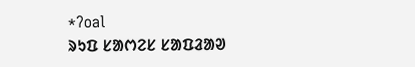*ʔoal
ᱨᱩᱯ ᱥᱟᱬᱮᱥ ᱥᱟᱯᱲᱟᱣ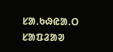ᱥᱟᱹᱠᱷᱭᱟᱹᱛ ᱥᱟᱯᱲᱟᱣ